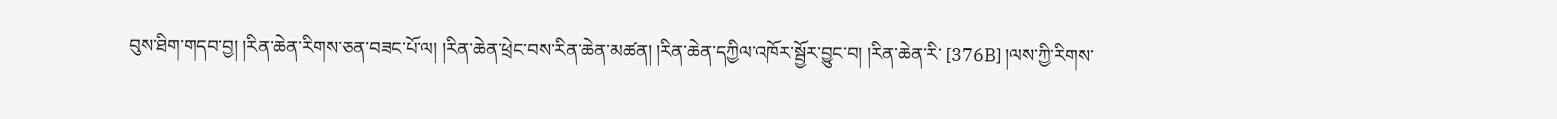བུས་ཐིག་གདབ་བྱ། །རིན་ཆེན་རིགས་ཅན་བཟང་པོ་ལ། །རིན་ཆེན་ཕྲེང་བས་རིན་ཆེན་མཚན། །རིན་ཆེན་དཀྱིལ་འཁོར་སྦྱོར་བྱུང་བ། །རིན་ཆེན་རི་ [376B] །ལས་ཀྱི་རིགས་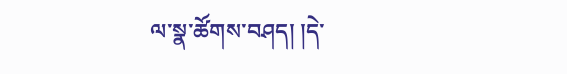ལ་སྣ་ཚོགས་བཤད། །དེ་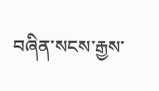བཞིན་སངས་རྒྱས་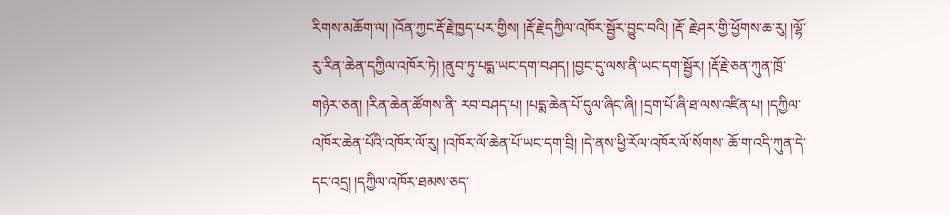རིགས་མཆོག་ལ། །འོན་ཀྱང་རྡོ་རྗེ་ཁྱད་པར་གྱིས། །རྡོ་རྗེ་དཀྱིལ་འཁོར་སྦྱོར་བྱུང་བའི། །རྡོ་ རྗེ་ཤར་གྱི་ཕྱོགས་ཆ་རུ། །ལྷོ་རུ་རིན་ཆེན་དཀྱིལ་འཁོར་ཏེ། །ནུབ་ཏུ་པདྨ་ཡང་དག་བཤད། །བྱང་དུ་ལས་ནི་ཡང་དག་སྦྱོར། །རྡོ་རྗེ་ཅན་ཀུན་ཁྲོ་གཉེར་ཅན། །རིན་ཆེན་ཚོགས་ནི་ རབ་བཤད་པ། །པདྨ་ཆེན་པོ་དུལ་ཞིང་ཞི། །དྲག་པོ་ཞི་ཐ་ལས་འཛིན་པ། །དཀྱིལ་འཁོར་ཆེན་པོའི་འཁོར་ལོ་རུ། །འཁོར་ལོ་ཆེན་པོ་ཡང་དག་བྲི། །དེ་ནས་ཕྱི་རོལ་འཁོར་ལོ་སོགས་ ཆོ་ག་འདི་ཀུན་དེ་དང་འདྲ། །དཀྱིལ་འཁོར་ཐམས་ཅད་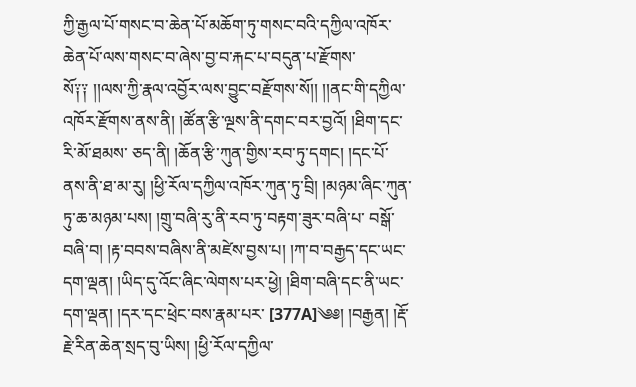ཀྱི་རྒྱལ་པོ་གསང་བ་ཆེན་པོ་མཆོག་ཏུ་གསང་བའི་དཀྱིལ་འཁོར་ཆེན་པོ་ལས་གསང་བ་ཞེས་བྱ་བ་རྐང་པ་བདུན་པ་རྫོགས་ སོ༑༑ །།ལས་ཀྱི་རྣལ་འབྱོར་ལས་བྱུང་བརྫོགས་སོ།། །།ནང་གི་དཀྱིལ་འཁོར་རྫོགས་ནས་ནི། །ཚོན་རྩི་ལྔས་ནི་དགང་བར་བྱའོ། །ཐིག་དང་རི་མོ་ཐམས་ ཅད་ནི། །ཆོན་རྩི་ཀུན་གྱིས་རབ་ཏུ་དགང། །དང་པོ་ནས་ནི་ཐ་མ་རུ། །ཕྱི་རོལ་དཀྱིལ་འཁོར་ཀུན་ཏུ་བྲི། །མཉམ་ཞིང་ཀུན་ཏུ་ཆ་མཉམ་པས། །གྲུ་བཞི་རུ་ནི་རབ་ཏུ་བརྟག་ཟུར་བཞི་པ་ བསྒོ་བཞི་བ། །རྟ་བབས་བཞིས་ནི་མཛེས་བྱས་པ། །ཀ་བ་བརྒྱད་དང་ཡང་དག་ལྡན། །ཡིད་དུ་འོང་ཞིང་ལེགས་པར་ཕྱེ། །ཐིག་བཞི་དང་ནི་ཡང་དག་ལྡན། །དར་དང་ཕྲེང་བས་རྣམ་པར་ [377A]༄༅། །བརྒྱན། །རྡོ་རྗེ་རིན་ཆེན་སྲད་བུ་ཡིས། །ཕྱི་རོལ་དཀྱིལ་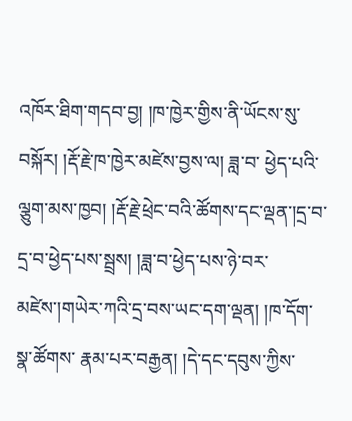འཁོར་ཐིག་གདབ་བྱ། །ཁ་ཁྱེར་གྱིས་ནི་ཡོངས་སུ་བསྐོར། །རྡོ་རྗེ་ཁ་ཁྱེར་མཛེས་བྱས་ལ། ཟླ་བ་ ཕྱེད་པའི་ལྕུག་མས་ཁྱབ། །རྡོ་རྗེ་ཕྲེང་བའི་ཚོགས་དང་ལྡན་།དྲ་བ་དྲ་བ་ཕྱེད་པས་སྦྲས། །ཟླ་བ་ཕྱེད་པས་ཉེ་བར་མཛེས་།གཡེར་ཀའི་དྲ་བས་ཡང་དག་ལྡན། །ཁ་དོག་སྣ་ཚོགས་ རྣམ་པར་བརྒྱན། །དེ་དང་དབུས་ཀྱིས་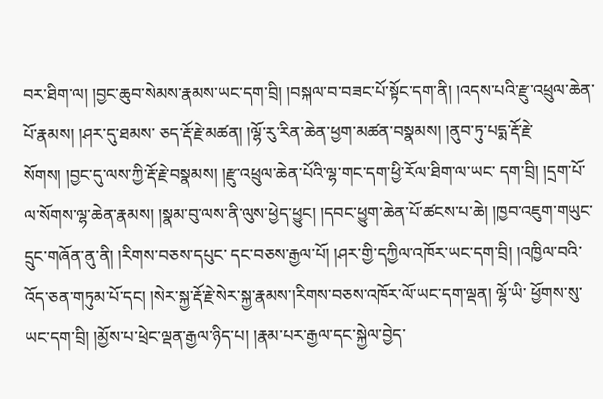བར་ཐིག་ལ། །བྱང་ཆུབ་སེམས་རྣམས་ཡང་དག་བྲི། །བསྐལ་བ་བཟང་པོ་སྟོང་དག་ནི། །འདས་པའི་རྫུ་འཕྲུལ་ཆེན་པོ་རྣམས། །ཤར་དུ་ཐམས་ ཅད་རྡོ་རྗེ་མཚན། །ལྷོ་རུ་རིན་ཆེན་ཕྱག་མཚན་བསྣམས། །ནུབ་ཏུ་པདྨ་རྡོ་རྗེ་སོགས། །བྱང་དུ་ལས་ཀྱི་རྡོ་རྗེ་བསྣམས། །རྫུ་འཕྲུལ་ཆེན་པོའི་ལྷ་གང་དག་ཕྱི་རོལ་ཐིག་ལ་ཡང་ དག་བྲི། །དྲག་པོ་ལ་སོགས་ལྷ་ཆེན་རྣམས། །སྣམ་བུ་ལས་ནི་ལུས་ཕྱེད་ཕྱུང། །དབང་ཕྱུག་ཆེན་པོ་ཚངས་པ་ཆེ། །ཁྱབ་འཇུག་གཡུང་དྲུང་གཞོན་ནུ་ནི། །རིགས་བཅས་དཔུང་ དང་བཅས་རྒྱལ་པོ། །ཤར་གྱི་དཀྱིལ་འཁོར་ཡང་དག་བྲི། །འཁྱིལ་བའི་འོད་ཅན་གཏུམ་པོ་དང། །སེར་སྐྱ་རྡོ་རྗེ་སེར་སྐྱ་རྣམས་།རིགས་བཅས་འཁོར་ལོ་ཡང་དག་ལྡན། ལྷོ་ཡི་ ཕྱོགས་སུ་ཡང་དག་བྲི། །མྱོས་པ་ཕྲེང་ལྡན་རྒྱལ་ཉིད་པ། །རྣམ་པར་རྒྱལ་དང་སྐྱེལ་བྱེད་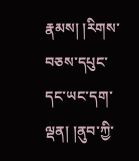རྣམས། །རིགས་བཅས་དཔུང་དང་ཡང་དག་ལྡན། །ནུབ་ཀྱི་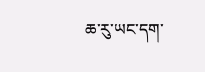ཆ་རུ་ཡང་དག་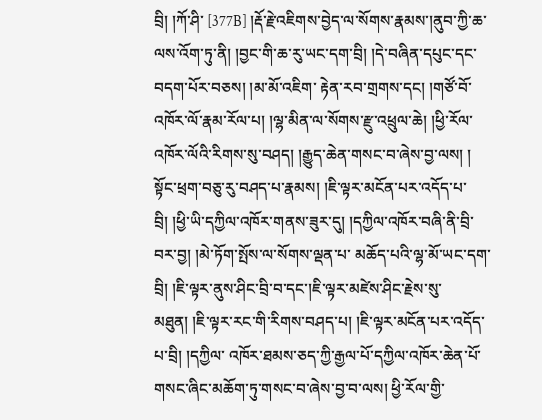བྲི། །ཀོ་ཤི་ [377B] །རྡོ་རྗེ་འཇིགས་བྱེད་ལ་སོགས་རྣམས་།ནུབ་ཀྱི་ཆ་ལས་འོག་ཏུ་ནི། །བྱང་གི་ཆ་རུ་ཡང་དག་བྲི། །དེ་བཞིན་དཔུང་དང་བདག་པོར་བཅས། །མ་མོ་འཇིག་ རྟེན་རབ་གྲགས་དང། །གཙོ་བོ་འཁོར་ལོ་རྣམ་རོལ་པ། །ལྷ་མིན་ལ་སོགས་རྫུ་འཕྲུལ་ཆེ། །ཕྱི་རོལ་འཁོར་ལོའི་རིགས་སུ་བཤད། །རྒྱུད་ཆེན་གསང་བ་ཞེས་བྱ་ལས། ། སྟོང་ཕྲག་བཅུ་རུ་བཤད་པ་རྣམས། །ཇི་ལྟར་མངོན་པར་འདོད་པ་བྲི། །ཕྱི་ཡི་དཀྱིལ་འཁོར་གནས་ཟུར་དུ། །དཀྱིལ་འཁོར་བཞི་ནི་བྲི་བར་བྱ། །མེ་ཏོག་སྤོས་ལ་སོགས་ལྡན་པ་ མཆོད་པའི་ལྷ་མོ་ཡང་དག་བྲི། །ཇི་ལྟར་ནུས་ཤིང་བྲི་བ་དང་།ཇི་ལྟར་མཛེས་ཤིང་རྗེས་སུ་མཐུན། །ཇི་ལྟར་རང་གི་རིགས་བཤད་པ། །ཇི་ལྟར་མངོན་པར་འདོད་པ་བྲི། །དཀྱིལ་ འཁོར་ཐམས་ཅད་ཀྱི་རྒྱལ་པོ་དཀྱིལ་འཁོར་ཆེན་པོ་གསང་ཞིང་མཆོག་ཏུ་གསང་བ་ཞེས་བྱ་བ་ལས། ཕྱི་རོལ་གྱི་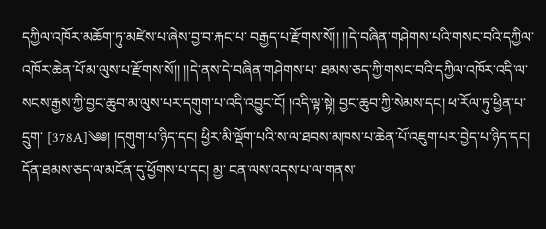དཀྱིལ་འཁོར་མཆོག་ཏུ་མཛེས་པ་ཞེས་བྱ་བ་རྐང་པ་ བརྒྱད་པ་རྫོགས་སོ།། །།དེ་བཞིན་གཤེགས་པའི་གསང་བའི་དཀྱིལ་འཁོར་ཆེན་པོ་མ་ལུས་པ་རྫོགས་སོ།། །།དེ་ནས་དེ་བཞིན་གཤེགས་པ་ ཐམས་ཅད་ཀྱི་གསང་བའི་དཀྱིལ་འཁོར་འདི་ལ་སངས་རྒྱས་ཀྱི་བྱང་ཆུབ་མ་ལུས་པར་དགུག་པ་འདི་འབྱུང་ངོ། །འདི་ལྟ་སྟེ། བྱང་ཆུབ་ཀྱི་སེམས་དང། ཕ་རོལ་ཏུ་ཕྱིན་པ་དྲུག་ [378A]༄༅། །དགུག་པ་ཉིད་དང། ཕྱིར་མི་ལྡོག་པའི་ས་ལ་ཐབས་མཁས་པ་ཆེན་པོ་འཇུག་པར་བྱེད་པ་ཉིད་དང། དོན་ཐམས་ཅད་ལ་མངོན་དུ་ཕྱོགས་པ་དང། མྱ་ ངན་ལས་འདས་པ་ལ་གནས་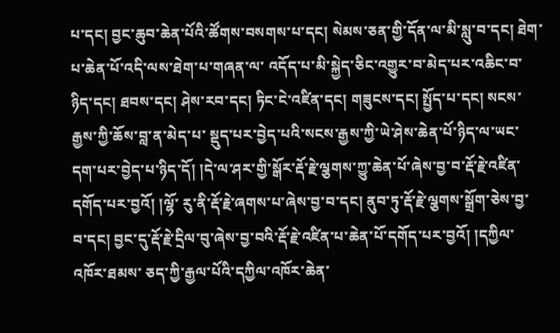པ་དང། བྱང་ཆུབ་ཆེན་པོའི་ཚོགས་བསགས་པ་དང། སེམས་ཅན་གྱི་དོན་ལ་མི་སླུ་བ་དང། ཐེག་པ་ཆེན་པོ་འདི་ལས་ཐེག་པ་གཞན་ལ་ འདོད་པ་མི་སྐྱེད་ཅིང་འགྱུར་བ་མེད་པར་འཆིང་བ་ཉིད་དང། ཐབས་དང། ཤེས་རབ་དང། ཏིང་ངེ་འཛིན་དང། གཟུངས་དང། སྤྱོད་པ་དང། སངས་རྒྱས་ཀྱི་ཆོས་བླ་ན་མེད་པ་ སྡུད་པར་བྱེད་པའི་སངས་རྒྱས་ཀྱི་ཡེ་ཤེས་ཆེན་པོ་ཉིད་ལ་ཡང་དག་པར་བྱེད་པ་ཉིད་དོ། །དེ་ལ་ཤར་གྱི་སྒོར་རྡོ་རྗེ་ལྕགས་ཀྱུ་ཆེན་པོ་ཞེས་བྱ་བ་རྡོ་རྗེ་འཛིན་དགོད་པར་བྱའོ། །ལྷོ་ རུ་ནི་རྡོ་རྗེ་ཞགས་པ་ཞེས་བྱ་བ་དང། ནུབ་ཏུ་རྡོ་རྗེ་ལྕགས་སྒྲོག་ཅེས་བྱ་བ་དང། བྱང་དུ་རྡོ་རྗེ་དྲིལ་བུ་ཞེས་བྱ་བའི་རྡོ་རྗེ་འཛིན་པ་ཆེན་པོ་དགོད་པར་བྱའོ། །དཀྱིལ་འཁོར་ཐམས་ ཅད་ཀྱི་རྒྱལ་པོའི་དཀྱིལ་འཁོར་ཆེན་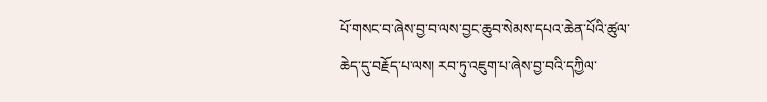པོ་གསང་བ་ཞེས་བྱ་བ་ལས་བྱང་ཆུབ་སེམས་དཔའ་ཆེན་པོའི་ཚུལ་ཆེད་དུ་བརྗོད་པ་ལས། རབ་ཏུ་འཇུག་པ་ཞེས་བྱ་བའི་དཀྱིལ་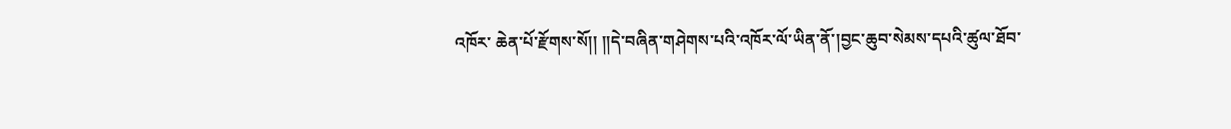འཁོར་ ཆེན་པོ་རྫོགས་སོ།། །།དེ་བཞིན་གཤེགས་པའི་འཁོར་ལོ་ཡིན་ནོ་།བྱང་ཆུབ་སེམས་དཔའི་ཚུལ་ཐོབ་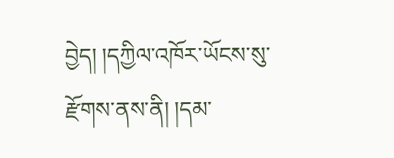བྱེད། །དཀྱིལ་འཁོར་ཡོངས་སུ་རྫོགས་ནས་ནི། །དམ་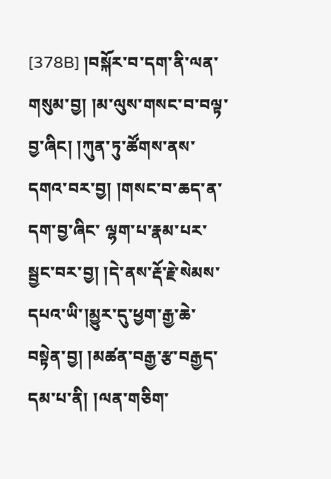[378B] །བསྐོར་བ་དག་ནི་ལན་གསུམ་བྱ། །མ་ལུས་གསང་བ་བལྟ་བྱ་ཞིང། །ཀུན་ཏུ་ཚོགས་ནས་དགའ་བར་བྱ། །གསང་བ་ཆད་ན་དག་བྱ་ཞིང་ ལྷག་པ་རྣམ་པར་སྦྱང་བར་བྱ། །དེ་ནས་རྡོ་རྗེ་སེམས་དཔའ་ཡི་།མྱུར་དུ་ཕྱག་རྒྱ་ཆེ་བསྟེན་བྱ། །མཚན་བརྒྱ་རྩ་བརྒྱད་དམ་པ་ནི། །ལན་གཅིག་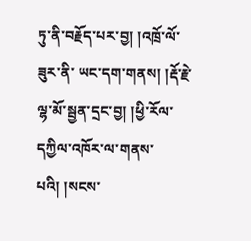ཏུ་ནི་བརྗོད་པར་བྱ། །འཁྲོ་ལོ་ཟུར་ནི་ ཡང་དག་གནས། །རྡོ་རྗེ་ལྷ་མོ་སྦྱན་དྲང་བྱ། །ཕྱི་རོལ་དཀྱིལ་འཁོར་ལ་གནས་པའི། །སངས་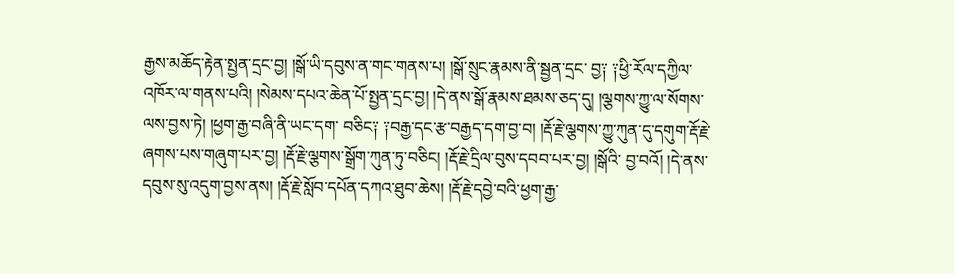རྒྱས་མཆོད་རྟེན་སྤྱན་དྲང་བྱ། །སྒོ་ཡི་དབུས་ན་གང་གནས་པ། །སྒོ་སྲུང་རྣམས་ནི་སྦྱན་དྲང་ བྱ༑ ༑ཕྱི་རོལ་དཀྱིལ་འཁོར་ལ་གནས་པའི། །སེམས་དཔའ་ཆེན་པོ་སྤྱན་དྲང་བྱ། །དེ་ནས་སྒོ་རྣམས་ཐམས་ཅད་དུ། །ལྕགས་ཀྱུ་ལ་སོགས་ལས་བྱས་ཏེ། །ཕྱག་རྒྱ་བཞི་ནི་ཡང་དག་ བཅིང༑ ༑བརྒྱ་དང་རྩ་བརྒྱད་དག་བྱ་བ། །རྡོ་རྗེ་ལྕགས་ཀྱུ་ཀུན་དུ་དགུག་རྡོ་རྗེ་ཞགས་པས་གཞུག་པར་བྱ། །རྡོ་རྗེ་ལྕགས་སྒྲོག་ཀུན་ཏུ་བཅིང། །རྡོ་རྗེ་དྲིལ་བུས་དབབ་པར་བྱ། །སྒོའི་ བྱ་བའོ། །དེ་ནས་དབུས་སུ་འདུག་བྱས་ནས། །རྡོ་རྗེ་སློབ་དཔོན་དཀའ་ཐུབ་ཆེས། །རྡོ་རྗེ་དབྱེ་བའི་ཕྱག་རྒྱ་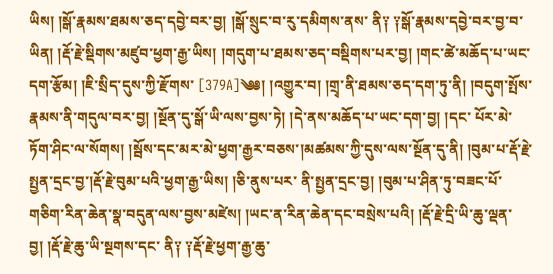ཡིས། །སྒོ་རྣམས་ཐམས་ཅད་དབྱེ་བར་བྱ། །སྒོ་སྲུང་བ་རུ་དམིགས་ནས་ ནི༑ ༑སྒོ་རྣམས་དབྱེ་བར་བྱ་བ་ཡིན། །རྡོ་རྗེ་སྡིགས་མཛུབ་ཕྱག་རྒྱ་ཡིས། །གདུག་པ་ཐམས་ཅད་བསྡིགས་པར་བྱ། །གང་ཚེ་མཆོད་པ་ཡང་དག་རྩོམ། །ཇི་སྲིད་དུས་ཀྱི་རྫོགས་ [379A]༄༅། །འགྱུར་བ། །གྲྭ་ནི་ཐམས་ཅད་དག་ཏུ་ནི། །བདུག་སྤོས་རྣམས་ནི་གདུལ་བར་བྱ། །སྔོན་དུ་སྒོ་ཡི་ལས་བྱས་ཏེ། །དེ་ནས་མཆོད་པ་ཡང་དག་བྱ། །དང་ པོར་མེ་ཏོག་ཤིང་ལ་སོགས། །སྦོས་དང་མར་མེ་ཕྱག་རྒྱར་བཅས་།མཚམས་ཀྱི་དུས་ལས་སྔོན་དུ་ནི། །བུམ་པ་རྡོ་རྗེ་སྤྱན་དྲང་བྱ་།རྡོ་རྗེ་བུམ་པའི་ཕྱག་རྒྱ་ཡིས། །ཅི་ནུས་པར་ ནི་སྤྱན་དྲང་བྱ། །བུམ་པ་ཤིན་ཏུ་བཟང་པོ་གཅིག་རིན་ཆེན་སྣ་བདུན་ལས་བྱས་མཛེས། །ཡང་ན་རིན་ཆེན་དང་བསྲེས་པའི། །རྡོ་རྗེ་དྲི་ཡི་ཆུ་ལྡན་བྱ། །རྡོ་རྗེ་ཆུ་ཡི་སྔགས་དང་ ནི༑ ༑རྡོ་རྗེ་ཕྱག་རྒྱ་ཆུ་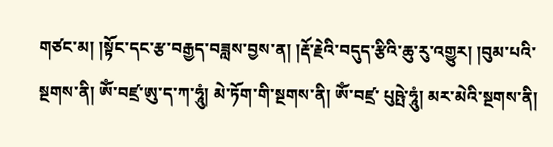གཙང་མ། །སྟོང་དང་རྩ་བརྒྱད་བཟླས་བྱས་ན། །རྡོ་རྗེའི་བདུད་རྩིའི་ཆུ་རུ་འགྱུར། །བུམ་པའི་སྔགས་ནི། ཨོཾ་བཛྲ་ཨུ་ད་ཀ་ཧཱུཾ། མེ་ཏོག་གི་སྔགས་ནི། ཨོཾ་བཛྲ་ པུཥྤེ་ཧཱུཾ། མར་མེའི་སྔགས་ནི།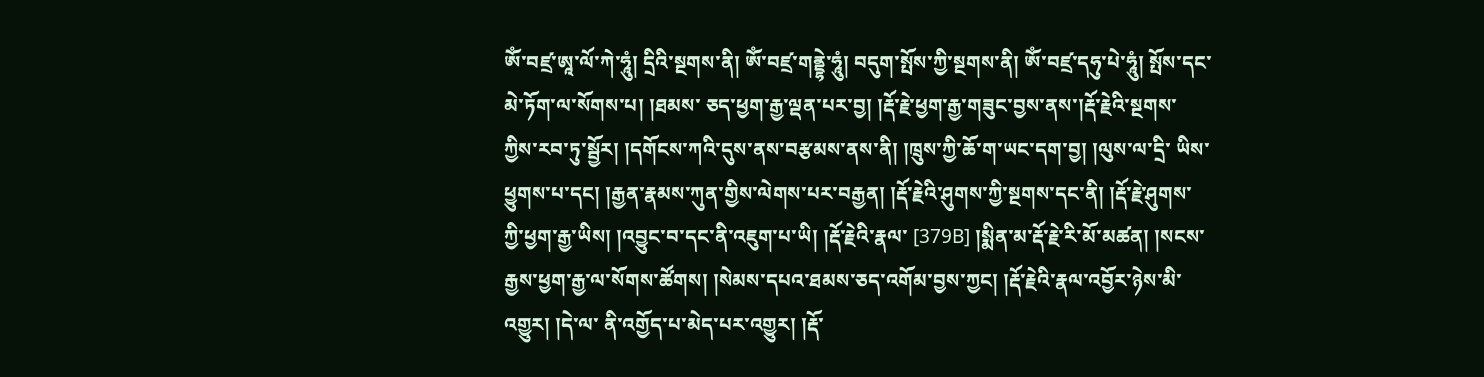ཨོཾ་བཛྲ་ཨཱ་ལོ་ཀེ་ཧཱུཾ། དྲིའི་སྔགས་ནི། ཨོཾ་བཛྲ་གནྡྷེ་ཧཱུཾ། བདུག་སྤོས་ཀྱི་སྔགས་ནི། ཨོཾ་བཛྲ་དཧུ་པེ་ཧཱུཾ། སྤོས་དང་མེ་ཏོག་ལ་སོགས་པ། །ཐམས་ ཅད་ཕྱག་རྒྱ་ལྡན་པར་བྱ། །རྡོ་རྗེ་ཕྱག་རྒྱ་གཟུང་བྱས་ནས་།རྡོ་རྗེའི་སྔགས་ཀྱིས་རབ་ཏུ་སྦྱོར། །དགོངས་ཀའི་དུས་ནས་བརྩམས་ནས་ནི། །ཁྲུས་ཀྱི་ཆོ་ག་ཡང་དག་བྱ། །ལུས་ལ་དྲི་ ཡིས་ཕྱུགས་པ་དང། །རྒྱན་རྣམས་ཀུན་གྱིས་ལེགས་པར་བརྒྱན། །རྡོ་རྗེའི་ཤུགས་ཀྱི་སྔགས་དང་ནི། །རྡོ་རྗེ་ཤུགས་ཀྱི་ཕྱག་རྒྱ་ཡིས། །འབྱུང་བ་དང་ནི་འཇུག་པ་ཡི། །རྡོ་རྗེའི་རྣལ་ [379B] །སྨིན་མ་རྡོ་རྗེ་རི་མོ་མཚན། །སངས་རྒྱས་ཕྱག་རྒྱ་ལ་སོགས་ཚོགས། །སེམས་དཔའ་ཐམས་ཅད་འགོམ་བྱས་ཀྱང། །རྡོ་རྗེའི་རྣལ་འབྱོར་ཉེས་མི་འགྱུར། །དེ་ལ་ ནི་འགྱོད་པ་མེད་པར་འགྱུར། །རྡོ་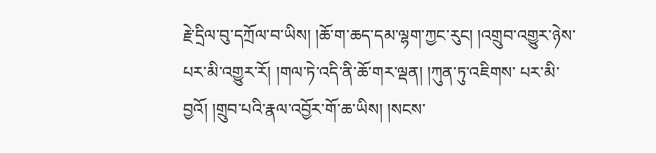རྗེ་དྲིལ་བུ་དཀྲོལ་བ་ཡིས། །ཆོ་ག་ཆད་དམ་ལྷག་ཀྱང་རུང། །འགྲུབ་འགྱུར་ཉེས་པར་མི་འགྱུར་རོ། །གལ་ཏེ་འདི་ནི་ཆོ་གར་ལྡན། །ཀུན་ཏུ་འཇིགས་ པར་མི་བྱའོ། །གྲུབ་པའི་རྣལ་འབྱོར་གོ་ཆ་ཡིས། །སངས་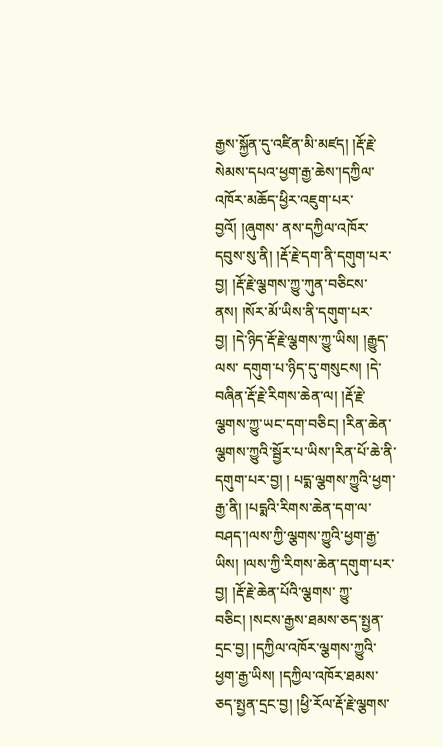རྒྱས་སྐྱོན་དུ་འཛིན་མི་མཛད། །རྡོ་རྗེ་སེམས་དཔའ་ཕྱག་རྒྱ་ཆེས་།དཀྱིལ་འཁོར་མཆོད་ཕྱིར་འཇུག་པར་བྱའོ། །ཞུགས་ ནས་དཀྱིལ་འཁོར་དབུས་སུ་ནི། །རྡོ་རྗེ་དག་ནི་དགུག་པར་བྱ། །རྡོ་རྗེ་ལྕགས་ཀྱུ་ཀུན་བཅིངས་ནས། །སོར་མོ་ཡིས་ནི་དགུག་པར་བྱ། །དེ་ཉིད་རྡོ་རྗེ་ལྕགས་ཀྱུ་ཡིས། །རྒྱུད་ལས་ དགུག་པ་ཉིད་དུ་གསུངས། །དེ་བཞིན་རྡོ་རྗེ་རིགས་ཆེན་ལ། །རྡོ་རྗེ་ལྕགས་ཀྱུ་ཡང་དག་བཅིང། །རིན་ཆེན་ལྕགས་ཀྱུའི་སྦྱོར་པ་ཡིས་།རིན་པོ་ཆེ་ནི་དགུག་པར་བྱ། ། པདྨ་ལྕགས་ཀྱུའི་ཕྱག་རྒྱ་ནི། །པདྨའི་རིགས་ཆེན་དག་ལ་བཤད་།ལས་ཀྱི་ལྕགས་ཀྱུའི་ཕྱག་རྒྱ་ཡིས། །ལས་ཀྱི་རིགས་ཆེན་དགུག་པར་བྱ། །རྡོ་རྗེ་ཆེན་པོའི་ལྕགས་ ཀྱུ་བཅིང། །སངས་རྒྱས་ཐམས་ཅད་སྤྱན་དྲང་བྱ། །དཀྱིལ་འཁོར་ལྕགས་ཀྱུའི་ཕྱག་རྒྱ་ཡིས། །དཀྱིལ་འཁོར་ཐམས་ཅད་སྤྱན་དྲང་བྱ། །ཕྱི་རོལ་རྡོ་རྗེ་ལྕགས་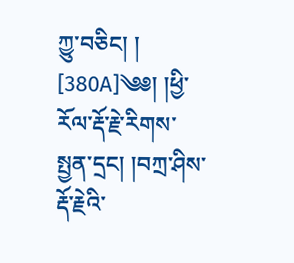ཀྱུ་བཅིང། ། [380A]༄༅། །ཕྱི་རོལ་རྡོ་རྗེ་རིགས་སྤྱན་དྲང། །བཀྲ་ཤིས་རྡོ་རྗེའི་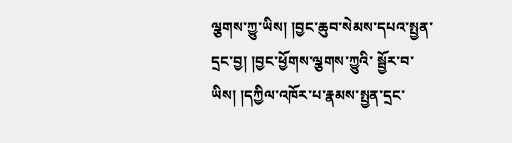ལྕགས་ཀྱུ་ཡིས། །བྱང་ཆུབ་སེམས་དཔའ་སྤྱན་དྲང་བྱ། །བྱང་ཕྱོགས་ལྕགས་ཀྱུའི་ སྦྱོར་བ་ཡིས། །དཀྱིལ་འཁོར་པ་རྣམས་སྤྱན་དྲང་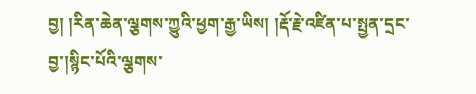བྱ། །རིན་ཆེན་ལྕགས་ཀྱུའི་ཕྱག་རྒྱ་ཡིས། །རྡོ་རྗེ་འཛིན་པ་སྤྱན་དྲང་བྱ་།སྙིང་པོའི་ལྕགས་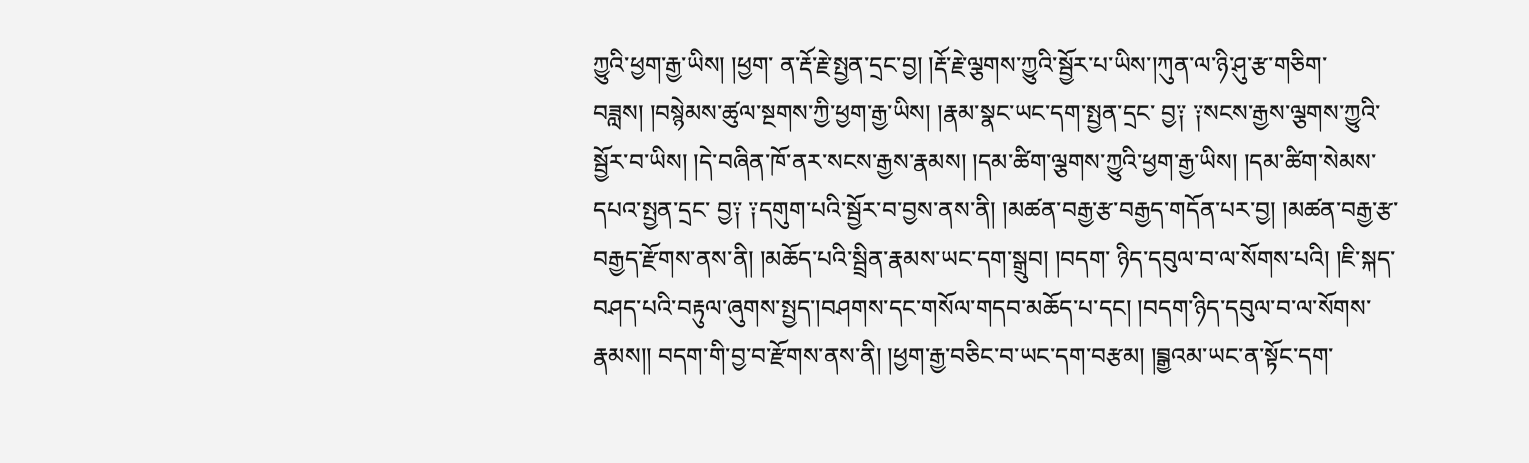ཀྱུའི་ཕྱག་རྒྱ་ཡིས། །ཕྱག་ ན་རྡོ་རྗེ་སྤྱན་དྲང་བྱ། །རྡོ་རྗེ་ལྕགས་ཀྱུའི་སྦྱོར་པ་ཡིས་།ཀུན་ལ་ཉི་ཤུ་རྩ་གཅིག་བཟླས། །བསྙེམས་ཚུལ་སྔགས་ཀྱི་ཕྱག་རྒྱ་ཡིས། །རྣམ་སྣང་ཡང་དག་སྤྱན་དྲང་ བྱ༑ ༑སངས་རྒྱས་ལྕགས་ཀྱུའི་སྦྱོར་བ་ཡིས། །དེ་བཞིན་ཁོ་ནར་སངས་རྒྱས་རྣམས། །དམ་ཚིག་ལྕགས་ཀྱུའི་ཕྱག་རྒྱ་ཡིས། །དམ་ཚིག་སེམས་དཔའ་སྤྱན་དྲང་ བྱ༑ ༑དགུག་པའི་སྦྱོར་བ་བྱས་ནས་ནི། །མཚན་བརྒྱ་རྩ་བརྒྱད་གདོན་པར་བྱ། །མཚན་བརྒྱ་རྩ་བརྒྱད་རྫོགས་ནས་ནི། །མཆོད་པའི་སྦྲིན་རྣམས་ཡང་དག་སྒྲུབ། །བདག་ ཉིད་དབུལ་བ་ལ་སོགས་པའི། །ཇི་སྐད་བཤད་པའི་བརྟུལ་ཞུགས་སྤྱད་།བཤགས་དང་གསོལ་གདབ་མཆོད་པ་དང། །བདག་ཉིད་དབུལ་བ་ལ་སོགས་རྣམས།། བདག་གི་བྱ་བ་རྫོགས་ནས་ནི། །ཕྱག་རྒྱ་བཅིང་བ་ཡང་དག་བརྩམ། །བྲྒྱའམ་ཡང་ན་སྟོང་དག་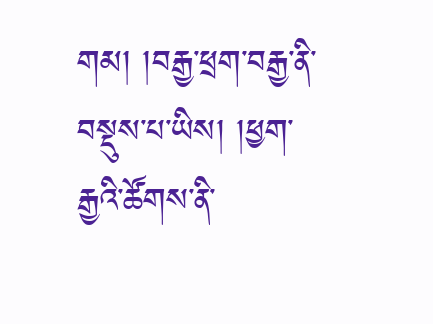གམ། །བརྒྱ་ཕྲག་བརྒྱ་ནི་བསྡུས་པ་ཡིས། །ཕྱག་རྒྱའི་ཚོགས་ནི་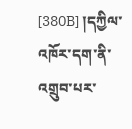[380B] །དཀྱིལ་འཁོར་དག་ནི་འགྲུབ་པར་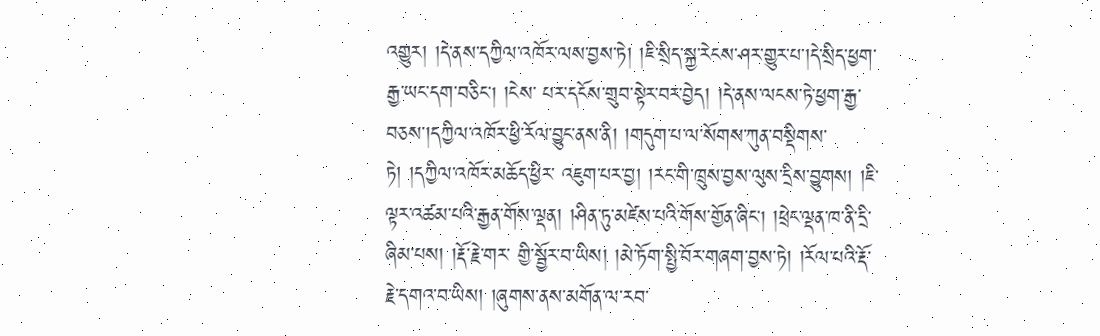འགྱུར། །དེ་ནས་དཀྱིལ་འཁོར་ལས་བྱས་ཏེ། །ཇི་སྲིད་སྐྱ་རེངས་ཤར་གྱུར་པ་།དེ་སྲིད་ཕྱག་རྒྱ་ཡང་དག་བཅིང། །ངེས་ པར་དངོས་གྲུབ་སྟེར་བར་བྱེད། །དེ་ནས་ལངས་ཏེ་ཕྱག་རྒྱ་བཅས་།དཀྱིལ་འཁོར་ཕྱི་རོལ་བྱུང་ནས་ནི། །གདུག་པ་ལ་སོགས་ཀུན་བསྡིགས་ཏེ། །དཀྱིལ་འཁོར་མཆོད་ཕྱིར་ འཇུག་པར་བྱ། །རང་གི་ཁྲུས་བྱས་ལུས་དྲིས་བྱུགས། །ཇི་ལྟར་འཚམ་པའི་རྒྱན་གོས་ལྡན། །ཤིན་ཏུ་མཛེས་པའི་གོས་གྱོན་ཞིང། །ཕྲེང་ལྡན་ཁ་ནི་དྲི་ཞིམ་པས། །རྡོ་རྗེ་གར་ གྱི་སྦྱོར་བ་ཡིས། །མེ་ཏོག་སྤྱི་བོར་གཞག་བྱས་ཏེ། །རོལ་པའི་རྡོ་རྗེ་དགའ་བ་ཡིས། །ཞུགས་ནས་མགོན་ལ་རབ་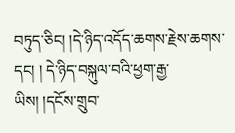བཏུད་ཅིང། །དེ་ཉིད་འདོད་ཆགས་རྗེས་ཆགས་དང། ། དེ་ཉིད་བསྐུལ་བའི་ཕྱག་རྒྱ་ཡིས། །དངོས་གྲུབ་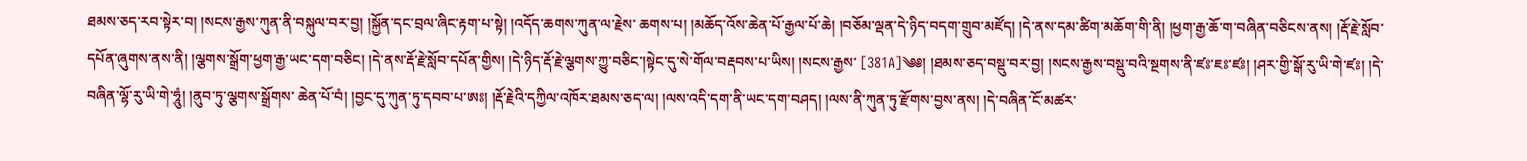ཐམས་ཅད་རབ་སྟེར་བ། །སངས་རྒྱས་ཀུན་ནི་བསྐུལ་བར་བྱ། །སྐྱོན་དང་བྲལ་ཞིང་རྟག་པ་སྟེ། །འདོད་ཆགས་ཀུན་ལ་རྗེས་ ཆགས་པ། །མཆོད་འོས་ཆེན་པོ་རྒྱལ་པོ་ཆེ། །བཅོམ་ལྡན་དེ་ཉིད་བདག་གྲུབ་མཛོད། །དེ་ནས་དམ་ཚིག་མཆོག་གི་ནི། །ཕྱག་རྒྱ་ཆོ་ག་བཞིན་བཅིངས་ནས། །རྡོ་རྗེ་སློབ་ དཔོན་ཞུགས་ནས་ནི། །ལྕགས་སྒྲོག་ཕྱག་རྒྱ་ཡང་དག་བཅིང། །དེ་ནས་རྡོ་རྗེ་སློབ་དཔོན་གྱིས། །དེ་ཉིད་རྡོ་རྗེ་ལྕགས་ཀྱུ་བཅིང་།སྟེང་དུ་སེ་གོལ་བརྡབས་པ་ཡིས། །སངས་རྒྱས་ [381A]༄༅། །ཐམས་ཅད་བསྡུ་བར་བྱ། །སངས་རྒྱས་བསྡུ་བའི་སྔགས་ནི་ཛཿ་ཇཿ་ཛཿ། །ཤར་གྱི་སྒོ་རུ་ཡི་གེ་ཛཿ། །དེ་བཞིན་ལྷོ་རུ་ཡི་གེ་ཧཱུཾ། །ནུབ་ཏུ་ལྕགས་སྒྲོགས་ ཆེན་པོ་བཾ། །བྱང་དུ་ཀུན་ཏུ་དབབ་པ་ཨཿ། །རྡོ་རྗེའི་དཀྱིལ་འཁོར་ཐམས་ཅད་ལ། །ལས་འདི་དག་ནི་ཡང་དག་བཤད། །ལས་ནི་ཀུན་ཏུ་རྫོགས་བྱས་ནས། །དེ་བཞིན་ངོ་མཚར་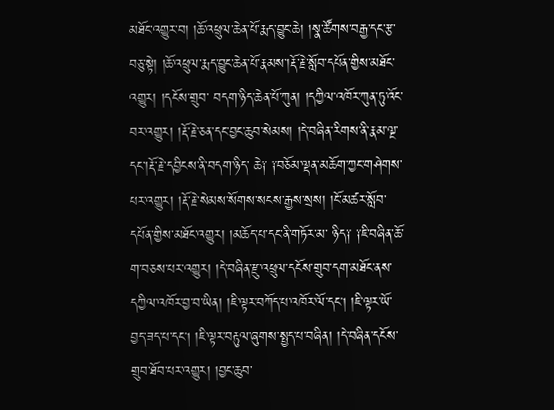མཐོང་འགྱུར་བ། །ཆོ་འཕྲུལ་ཆེན་པོ་རྨད་བྱུང་ཆེ། །སྣ་ཚོགས་བརྒྱ་དང་རྩ་བཅུ་སྟེ། །ཆོ་འཕྲུལ་རྨད་བྱུང་ཆེན་པོ་རྣམས་།རྡོ་རྗེ་སློབ་དཔོན་གྱིས་མཐོང་འགྱུར། །དངོས་གྲུབ་ བདག་ཉིད་ཆེན་པོ་ཀུན། །དཀྱིལ་འཁོར་ཀུན་ཏུ་འོང་བར་འགྱུར། །རྡོ་རྗེ་ཅན་དང་བྱང་ཆུབ་སེམས། །དེ་བཞིན་རིགས་ནི་རྣམ་ལྔ་དང་།རྡོ་རྗེ་དབྱིངས་ནི་བདག་ཉིད་ ཆེ༑ ༑བཅོམ་ལྡན་མཆོག་ཀྱང་གཤེགས་པར་འགྱུར། །རྡོ་རྗེ་སེམས་སོགས་སངས་རྒྱས་སྲས། །ངོ་མཚར་སློབ་དཔོན་གྱིས་མཐོང་འགྱུར། །མཆོད་པ་དང་ནི་གཏོར་མ་ ཉིད༑ ༑ཇི་བཞིན་ཆོ་ག་བཅས་པར་འགྱུར། །དེ་བཞིན་རྫུ་འཕྲུལ་དངོས་གྲུབ་དག་མཐོང་ནས་དཀྱིལ་འཁོར་བྱ་བ་ཡིན། །ཇི་ལྟར་བཀོད་པ་འཁོར་ལོ་དང། །ཇི་ལྟར་ཡོ་ བྱད་ཟད་པ་དང། །ཇི་ལྟར་བརྟུལ་ཞུགས་སྤྱད་པ་བཞིན། །དེ་བཞིན་དངོས་གྲུབ་ཐོབ་པར་འགྱུར། །བྱང་ཆུབ་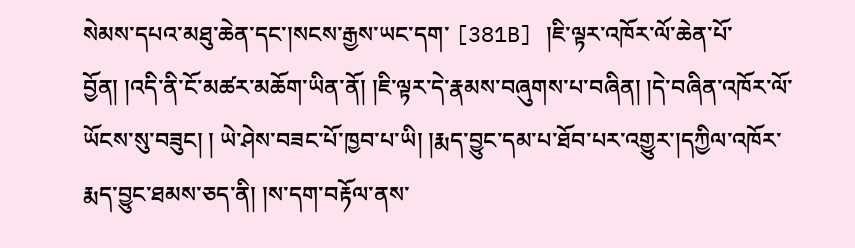སེམས་དཔའ་མཐུ་ཆེན་དང་།སངས་རྒྱས་ཡང་དག་ [381B] །ཇི་ལྟར་འཁོར་ལོ་ཆེན་པོ་བྱོན། །འདི་ནི་ངོ་མཚར་མཆོག་ཡིན་ནོ། །ཇི་ལྟར་དེ་རྣམས་བཞུགས་པ་བཞིན། །དེ་བཞིན་འཁོར་ལོ་ཡོངས་སུ་བཟུང། ། ཡེ་ཤེས་བཟང་པོ་ཁྱབ་པ་ཡི། །རྨད་བྱུང་དམ་པ་ཐོབ་པར་འགྱུར་།དཀྱིལ་འཁོར་རྨད་བྱུང་ཐམས་ཅད་ནི། །ས་དག་བརྟོལ་ནས་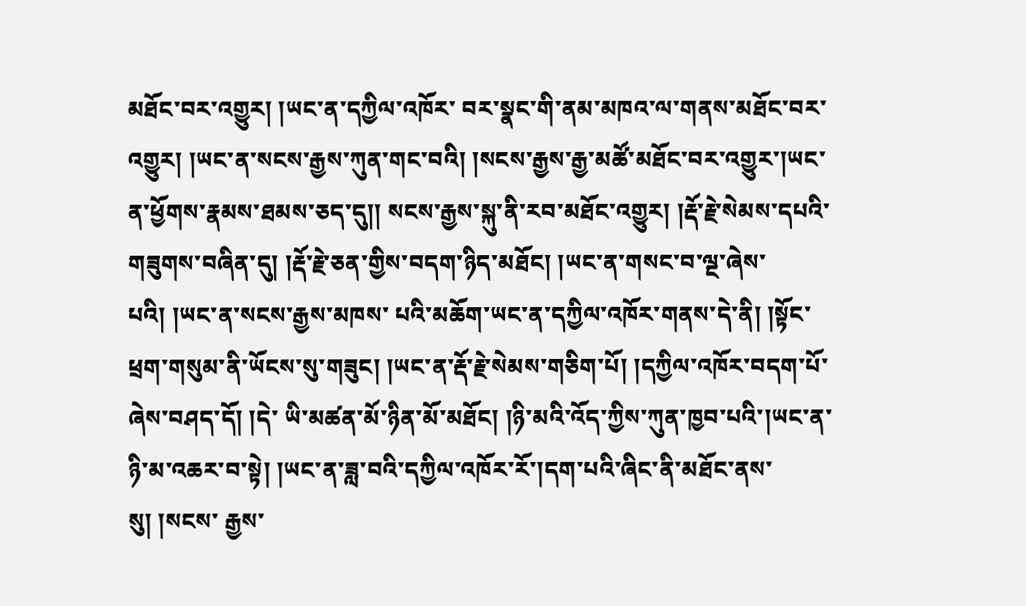མཐོང་བར་འགྱུར། །ཡང་ན་དཀྱིལ་འཁོར་ བར་སྣང་གི་ནམ་མཁའ་ལ་གནས་མཐོང་བར་འགྱུར། །ཡང་ན་སངས་རྒྱས་ཀུན་གང་བའི། །སངས་རྒྱས་རྒྱ་མཚོ་མཐོང་བར་འགྱུར་།ཡང་ན་ཕྱོགས་རྣམས་ཐམས་ཅད་དུ།། སངས་རྒྱས་སྐུ་ནི་རབ་མཐོང་འགྱུར། །རྡོ་རྗེ་སེམས་དཔའི་གཟུགས་བཞིན་དུ། །རྡོ་རྗེ་ཅན་གྱིས་བདག་ཉིད་མཐོང། །ཡང་ན་གསང་བ་ལྔ་ཞེས་པའི། །ཡང་ན་སངས་རྒྱས་མཁས་ པའི་མཆོག་ཡང་ན་དཀྱིལ་འཁོར་གནས་དེ་ནི། །སྟོང་ཕྲག་གསུམ་ནི་ཡོངས་སུ་གཟུང། །ཡང་ན་རྡོ་རྗེ་སེམས་གཅིག་པོ། །དཀྱིལ་འཁོར་བདག་པོ་ཞེས་བཤད་དོ། །དེ་ ཡི་མཚན་མོ་ཉིན་མོ་མཐོང། །ཉི་མའི་འོད་ཀྱིས་ཀུན་ཁྱབ་པའི་།ཡང་ན་ཉི་མ་འཆར་བ་སྟེ། །ཡང་ན་ཟླ་བའི་དཀྱིལ་འཁོར་རོ་།དག་པའི་ཞིང་ནི་མཐོང་ནས་སུ། །སངས་ རྒྱས་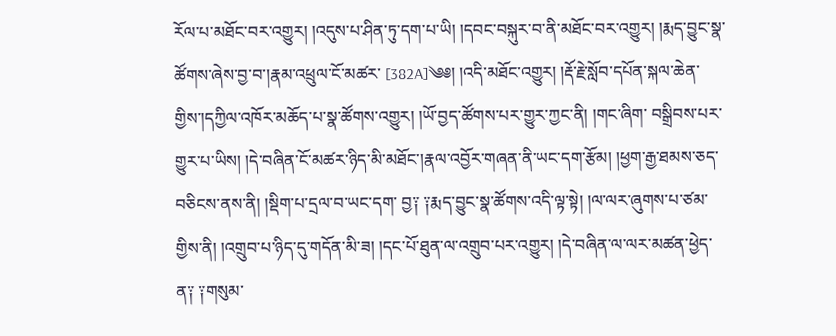རོལ་པ་མཐོང་བར་འགྱུར། །འདུས་པ་ཤིན་ཏུ་དག་པ་ཡི། །དབང་བསྐུར་བ་ནི་མཐོང་བར་འགྱུར། །རྨད་བྱུང་སྣ་ཚོགས་ཞེས་བྱ་བ་།རྣམ་འཕྲུལ་ངོ་མཚར་ [382A]༄༅། །འདི་མཐོང་འགྱུར། །རྡོ་རྗེ་སློབ་དཔོན་སྐལ་ཆེན་གྱིས་།དཀྱིལ་འཁོར་མཆོད་པ་སྣ་ཚོགས་འགྱུར། །ཡོ་བྱད་ཚོགས་པར་གྱུར་ཀྱང་ནི། །གང་ཞིག་ བསྒྲིབས་པར་གྱུར་པ་ཡིས། །དེ་བཞིན་ངོ་མཚར་ཉིད་མི་མཐོང་།རྣལ་འབྱོར་གཞན་ནི་ཡང་དག་རྩོམ། །ཕྱག་རྒྱ་ཐམས་ཅད་བཅིངས་ནས་ནི། །སྡིག་པ་དྲལ་བ་ཡང་དག་ བྱ༑ ༑རྨད་བྱུང་སྣ་ཚོགས་འདི་ལྟ་སྟེ། །ལ་ལར་ཞུགས་པ་ཙམ་གྱིས་ནི། །འགྲུབ་པ་ཉིད་དུ་གདོན་མི་ཟ། །དང་པོ་ཐུན་ལ་འགྲུབ་པར་འགྱུར། །དེ་བཞིན་ལ་ལར་མཚན་ཕྱེད་ ན༑ ༑གསུམ་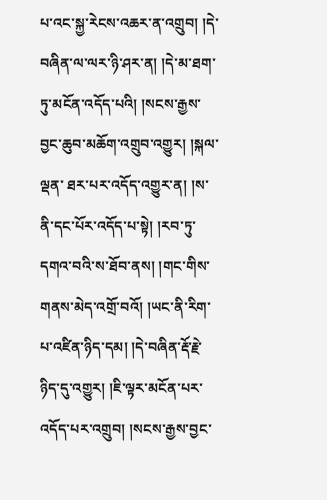པ་འང་སྐྱ་རེངས་འཆར་ན་འགྲུབ། །དེ་བཞིན་ལ་ལར་ཉི་ཤར་ན། །དེ་མ་ཐག་ཏུ་མངོན་འདོད་པའི། །སངས་རྒྱས་བྱང་ཆུབ་མཆོག་འགྲུབ་འགྱུར། །སྐལ་ལྡན་ ཐར་པར་འདོད་འགྱུར་ན། །ས་ནི་དང་པོར་འདོད་པ་སྟེ། །རབ་ཏུ་དགའ་བའི་ས་ཐོབ་ནས། །གང་གིས་གནས་མེད་འགྲོ་བའོ། །ཡང་ནི་རིག་པ་འཛིན་ཉིད་དམ། །དེ་བཞིན་རྡོ་རྗེ་ ཉིད་དུ་འགྱུར། །ཇི་ལྟར་མངོན་པར་འདོད་པར་འགྲུབ། །སངས་རྒྱས་བྱང་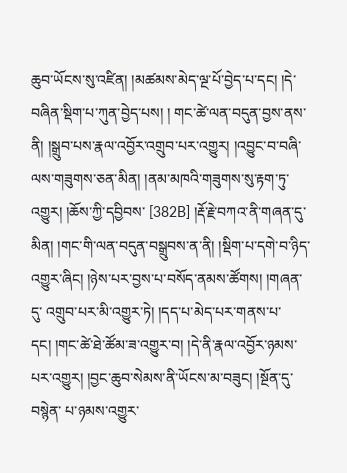ཆུབ་ཡོངས་སུ་འཛིན། །མཚམས་མེད་ལྔ་པོ་བྱེད་པ་དང། །དེ་བཞིན་སྡིག་པ་ཀུན་བྱེད་པས། ། གང་ཚེ་ལན་བདུན་བྱས་ནས་ནི། །སྒྲུབ་པས་རྣལ་འབྱོར་འགྲུབ་པར་འགྱུར། །འབྱུང་བ་བཞི་ལས་གཟུགས་ཅན་མིན། །ནམ་མཁའི་གཟུགས་སུ་རྟག་ཏུ་འགྱུར། །ཆོས་ཀྱི་དབྱིབས་ [382B] །རྡོ་རྗེ་བཀའ་ནི་གཞན་དུ་མིན། །གང་གི་ལན་བདུན་བསྒྲུབས་ན་ནི། །སྡིག་པ་དགེ་བ་ཉིད་འགྱུར་ཞིང། །ཉེས་པར་བྱས་པ་བསོད་ནམས་ཚོགས། །གཞན་དུ་ འགྲུབ་པར་མི་འགྱུར་ཏེ། །དད་པ་མེད་པར་གནས་པ་དང། །གང་ཚེ་ཐེ་ཚོམ་ཟ་འགྱུར་བ། །དེ་ནི་རྣལ་འབྱོར་ཉམས་པར་འགྱུར། །བྱང་ཆུབ་སེམས་ནི་ཡོངས་མ་བཟུང། །སྔོན་དུ་བསྙེན་ པ་ཉམས་འགྱུར་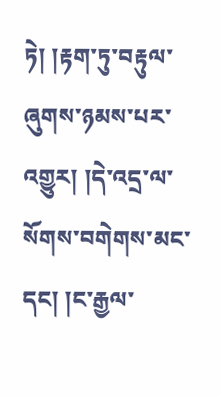ཏེ། །རྟག་ཏུ་བརྟུལ་ཞུགས་ཉམས་པར་འགྱུར། །དེ་འདྲ་ལ་སོགས་བགེགས་མང་དང། །ང་རྒྱལ་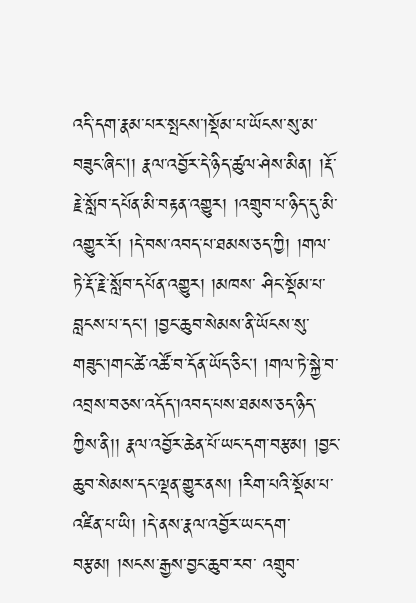འདི་དག་རྣམ་པར་སྤངས་།སྡོམ་པ་ཡོངས་སུ་མ་བཟུང་ཞིང།། རྣལ་འབྱོར་དེ་ཉིད་ཚུལ་ཤེས་མིན། །རྡོ་རྗེ་སློབ་དཔོན་མི་བརྟན་འགྱུར། །འགྲུབ་པ་ཉིད་དུ་མི་འགྱུར་རོ། །དེ་བས་འབད་པ་ཐམས་ཅད་ཀྱི། །གལ་ཏེ་རྡོ་རྗེ་སློབ་དཔོན་འགྱུར། །མཁས་ ཤིང་སྡོམ་པ་བླངས་པ་དང། །བྱང་ཆུབ་སེམས་ནི་ཡོངས་སུ་གཟུང་།གང་ཚེ་འཚོ་བ་དོན་ཡོད་ཅིང། །གལ་ཏེ་སྐྱེ་བ་འབྲས་བཅས་འདོད་།འབད་པས་ཐམས་ཅད་ཉིད་ཀྱིས་ནི།། རྣལ་འབྱོར་ཆེན་པོ་ཡང་དག་བརྩམ། །བྱང་ཆུབ་སེམས་དང་ལྡན་གྱུར་ནས། །རིག་པའི་སྡོམ་པ་འཛིན་པ་ཡི། །དེ་ནས་རྣལ་འབྱོར་ཡང་དག་བརྩམ། །སངས་རྒྱས་བྱང་ཆུབ་རབ་ འགྲུབ་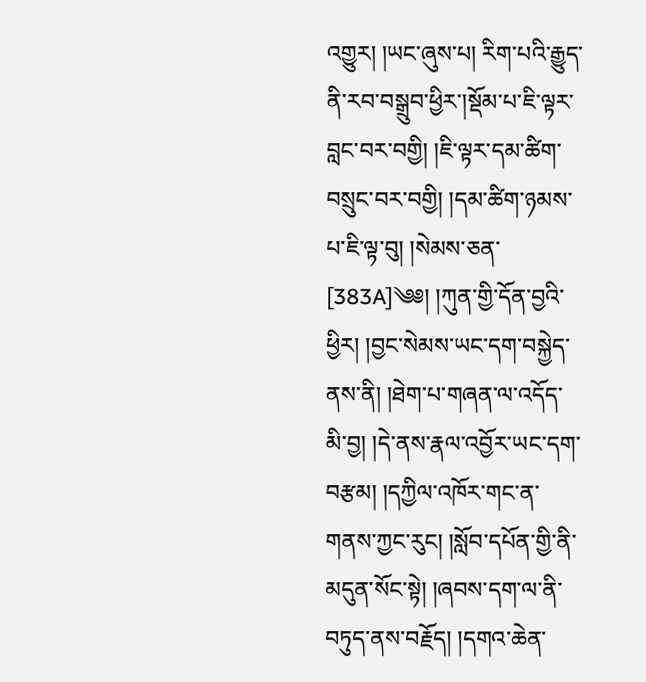འགྱུར། །ཡང་ཞུས་པ། རིག་པའི་རྒྱུད་ནི་རབ་བསྒྲུབ་ཕྱིར་།སྡོམ་པ་ཇི་ལྟར་བླང་བར་བགྱི། །ཇི་ལྟར་དམ་ཚིག་བསྲུང་བར་བགྱི། །དམ་ཚིག་ཉམས་པ་ཇི་ལྟ་བུ། །སེམས་ཅན་ [383A]༄༅། །ཀུན་གྱི་དོན་བྱའི་ཕྱིར། །བྱང་སེམས་ཡང་དག་བསྐྱེད་ནས་ནི། །ཐེག་པ་གཞན་ལ་འདོད་མི་བྱ། །དེ་ནས་རྣལ་འབྱོར་ཡང་དག་བརྩམ། །དཀྱིལ་འཁོར་གང་ན་ གནས་ཀྱང་རུང། །སློབ་དཔོན་གྱི་ནི་མདུན་སོང་སྟེ། །ཞབས་དག་ལ་ནི་བཏུད་ནས་བརྗོད། །དགའ་ཆེན་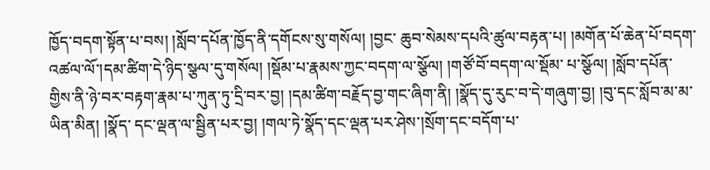ཁྱོད་བདག་སྟོན་པ་བས། །སློབ་དཔོན་ཁྱོད་ནི་དགོངས་སུ་གསོལ། །བྱང་ ཆུབ་སེམས་དཔའི་ཚུལ་བརྟན་པ། །མགོན་པོ་ཆེན་པོ་བདག་འཚལ་ལོ་།དམ་ཚིག་དེ་ཉིད་སྩལ་དུ་གསོལ། །སྡོམ་པ་རྣམས་ཀྱང་བདག་ལ་སྩོལ། །གཙོ་བོ་བདག་ལ་སྡོམ་ པ་སྩོལ། །སློབ་དཔོན་གྱིས་ནི་ཉེ་བར་བརྟག་རྣམ་པ་ཀུན་ཏུ་དྲི་བར་བྱ། །དམ་ཚིག་བརྗོད་བྱ་གང་ཞིག་ནི། །སྣོད་དུ་རུང་བ་དེ་གཞུག་བྱ། །བུ་དང་སློབ་མ་མ་ཡིན་མིན། །སྣོད་ དང་ལྡན་ལ་སྦྱིན་པར་བྱ། །གལ་ཏེ་སྣོད་དང་ལྡན་པར་ཤེས་།སྲོག་དང་བདོག་པ་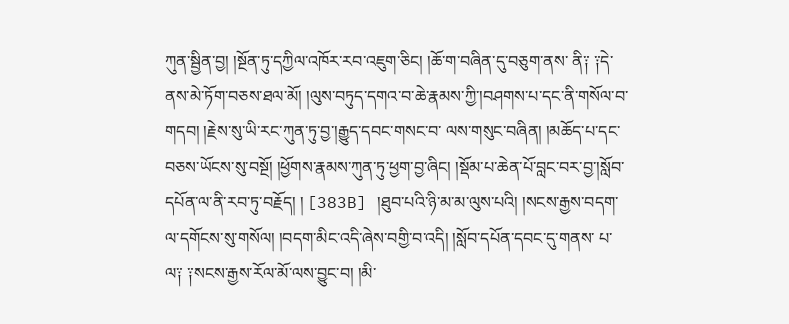ཀུན་སྦྱིན་བྱ། །སྔོན་ཏུ་དཀྱིལ་འཁོར་རབ་འཇུག་ཅིང། །ཆོ་ག་བཞིན་དུ་བཅུག་ནས་ ནི༑ ༑དེ་ནས་མེ་ཏོག་བཅས་ཐལ་མོ། །ལུས་བཏུད་དགའ་བ་ཆེ་རྣམས་ཀྱི་།བཤགས་པ་དང་ནི་གསོལ་བ་གདབ། །རྗེས་སུ་ཡི་རང་ཀུན་ཏུ་བྱ་།རྒྱུད་དབང་གསང་བ་ ལས་གསུང་བཞིན། །མཆོད་པ་དང་བཅས་ཡོངས་སུ་བསྔོ། །ཕྱོགས་རྣམས་ཀུན་ཏུ་ཕྱག་བྱ་ཞིང། །སྡོམ་པ་ཆེན་པོ་བླང་བར་བྱ་།སློབ་དཔོན་ལ་ནི་རབ་ཏུ་བརྗོད། ། [383B] །ཐུབ་པའི་ཉི་མ་མ་ལུས་པའི། །སངས་རྒྱས་བདག་ལ་དགོངས་སུ་གསོལ། །བདག་མིང་འདི་ཞེས་བགྱི་བ་འདི། །སློབ་དཔོན་དབང་དུ་གནས་ པ་ལ༑ ༑སངས་རྒྱས་རོལ་མོ་ལས་བྱུང་བ། །མི་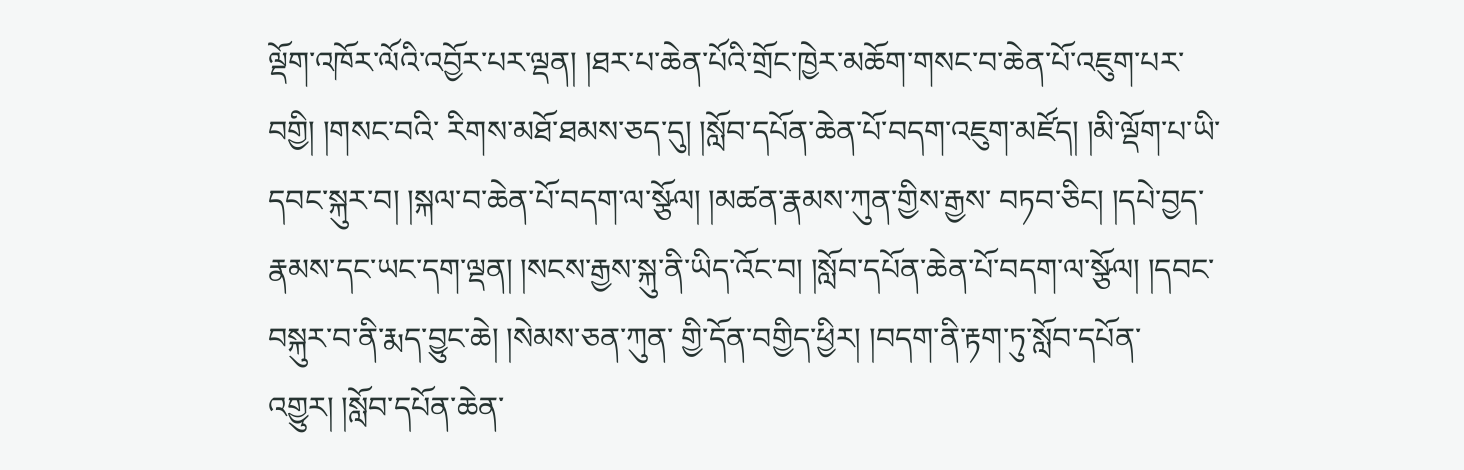ལྡོག་འཁོར་ལོའི་འབྱོར་པར་ལྡན། །ཐར་པ་ཆེན་པོའི་གྲོང་ཁྱེར་མཆོག་གསང་བ་ཆེན་པོ་འཇུག་པར་བགྱི། །གསང་བའི་ རིགས་མཐོ་ཐམས་ཅད་དུ། །སློབ་དཔོན་ཆེན་པོ་བདག་འཇུག་མཛོད། །མི་ལྡོག་པ་ཡི་དབང་སྐུར་བ། །སྐལ་བ་ཆེན་པོ་བདག་ལ་སྩོལ། །མཚན་རྣམས་ཀུན་གྱིས་རྒྱས་ བཏབ་ཅིང། །དཔེ་བྱད་རྣམས་དང་ཡང་དག་ལྡན། །སངས་རྒྱས་སྐུ་ནི་ཡིད་འོང་བ། །སློབ་དཔོན་ཆེན་པོ་བདག་ལ་སྩོལ། །དབང་བསྐུར་བ་ནི་རྨད་བྱུང་ཆེ། །སེམས་ཅན་ཀུན་ གྱི་དོན་བགྱིད་ཕྱིར། །བདག་ནི་རྟག་ཏུ་སློབ་དཔོན་འགྱུར། །སློབ་དཔོན་ཆེན་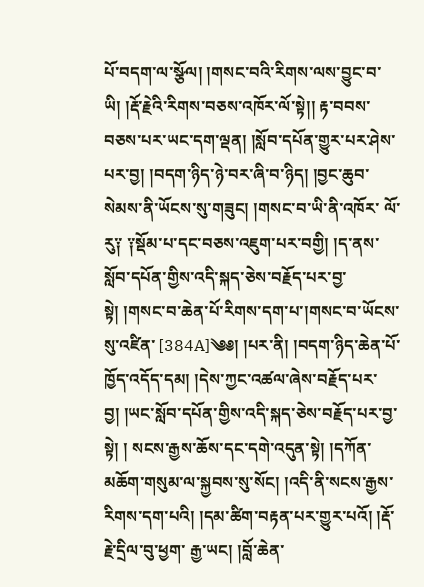པོ་བདག་ལ་སྩོལ། །གསང་བའི་རིགས་ལས་བྱུང་བ་ཡི། །རྡོ་རྗེའི་རིགས་བཅས་འཁོར་ལོ་སྟེ།། རྟ་བབས་བཅས་པར་ཡང་དག་ལྡན། །སློབ་དཔོན་གྱུར་པར་ཤེས་པར་བྱ། །བདག་ཉིད་ཉེ་བར་ཞི་བ་ཉིད། །བྱང་ཆུབ་སེམས་ནི་ཡོངས་སུ་གཟུང། །གསང་བ་ཡི་ནི་འཁོར་ ལོ་རུ༑ ༑སྡོམ་པ་དང་བཅས་འཇུག་པར་བགྱི། །ད་ནས་སློབ་དཔོན་གྱིས་འདི་སྐད་ཅེས་བརྗོད་པར་བྱ་སྟེ། །གསང་བ་ཆེན་པོ་རིགས་དག་པ་།གསང་བ་ཡོངས་སུ་འཛིན་ [384A]༄༅། །པར་ནི། །བདག་ཉིད་ཆེན་པོ་ཁྱོད་འདོད་དམ། །དེས་ཀྱང་འཚལ་ཞེས་བརྗོད་པར་བྱ། །ཡང་སློབ་དཔོན་གྱིས་འདི་སྐད་ཅེས་བརྗོད་པར་བྱ་སྟེ། ། སངས་རྒྱས་ཆོས་དང་དགེ་འདུན་སྟེ། །དཀོན་མཆོག་གསུམ་ལ་སྐྱབས་སུ་སོང། །འདི་ནི་སངས་རྒྱས་རིགས་དག་པའི། །དམ་ཚིག་བརྟན་པར་གྱུར་པའོ། །རྡོ་རྗེ་དྲིལ་བུ་ཕྱག་ རྒྱ་ཡང། །བློ་ཆེན་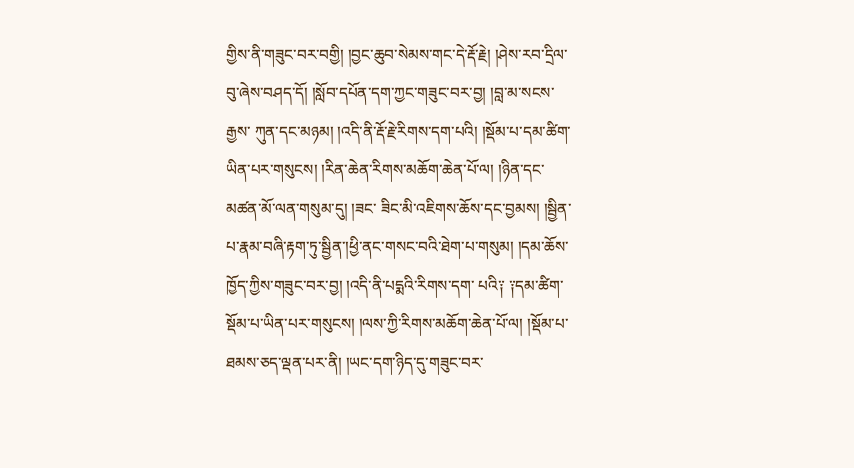གྱིས་ནི་གཟུང་བར་བགྱི། །བྱང་ཆུབ་སེམས་གང་དེ་རྡོ་རྗེ། །ཤེས་རབ་དྲིལ་བུ་ཞེས་བཤད་དོ། །སློབ་དཔོན་དག་ཀྱང་གཟུང་བར་བྱ། །བླ་མ་སངས་རྒྱས་ ཀུན་དང་མཉམ། །འདི་ནི་རྡོ་རྗེ་རིགས་དག་པའི། །སྡོམ་པ་དམ་ཚིག་ཡིན་པར་གསུངས། །རིན་ཆེན་རིགས་མཆོག་ཆེན་པོ་ལ། །ཉིན་དང་མཚན་མོ་ལན་གསུམ་དུ། །ཟང་ ཟིང་མི་འཇིགས་ཆོས་དང་བྱམས། །སྦྱིན་པ་རྣམ་བཞི་རྟག་ཏུ་སྦྱིན་།ཕྱི་ནང་གསང་བའི་ཐེག་པ་གསུམ། །དམ་ཆོས་ཁྱོད་ཀྱིས་གཟུང་བར་བྱ། །འདི་ནི་པདྨའི་རིགས་དག་ པའི༑ ༑དམ་ཚིག་སྡོམ་པ་ཡིན་པར་གསུངས། །ལས་ཀྱི་རིགས་མཆོག་ཆེན་པོ་ལ། །སྡོམ་པ་ཐམས་ཅད་ལྡན་པར་ནི། །ཡང་དག་ཉིད་དུ་གཟུང་བར་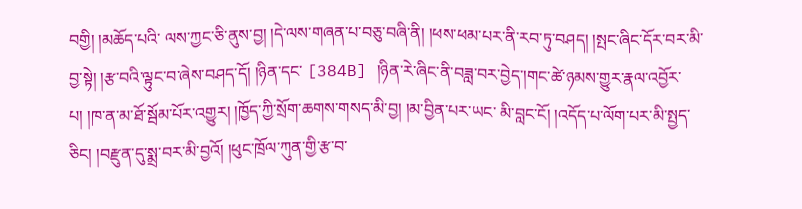བགྱི། །མཆོད་པའི་ ལས་ཀྱང་ཅི་ནུས་བྱ། །དེ་ལས་གཞན་པ་བཅུ་བཞི་ནི། །ཕས་ཕམ་པར་ནི་རབ་ཏུ་བཤད། །སྤང་ཞིང་དོར་བར་མི་བྱ་སྟེ། །རྩ་བའི་ལྟུང་བ་ཞེས་བཤད་དོ། །ཉིན་དང་ [384B] །ཉིན་རེ་ཞིང་ནི་བཟླ་བར་བྱེད་།གང་ཚེ་ཉམས་གྱུར་རྣལ་འབྱོར་པ། །ཁ་ན་མ་ཐོ་སྦོམ་པོར་འགྱུར། །ཁྱོད་ཀྱི་སྲོག་ཆགས་གསད་མི་བྱ། །མ་བྱིན་པར་ཡང་ མི་བླང་ངོ། །འདོད་པ་ལོག་པར་མི་སྤྱད་ཅིང། །བརྫུན་དུ་སྨྲ་བར་མི་བྱའོ། །ཕུང་ཁྲོལ་ཀུན་གྱི་རྩ་བ་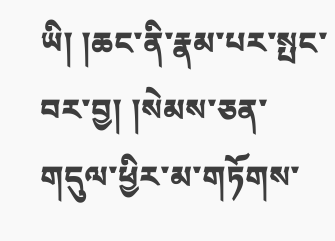ཡི། །ཆང་ནི་རྣམ་པར་སྤང་བར་བྱ། །སེམས་ཅན་གདུལ་ཕྱིར་མ་གཏོགས་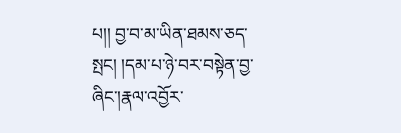པ།། བྱ་བ་མ་ཡིན་ཐམས་ཅད་སྤང། །དམ་པ་ཉེ་བར་བསྟེན་བྱ་ཞིང་།རྣལ་འབྱོར་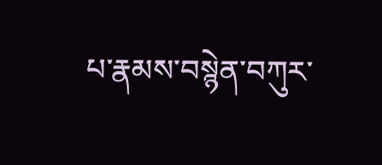པ་རྣམས་བསྙེན་བཀུར་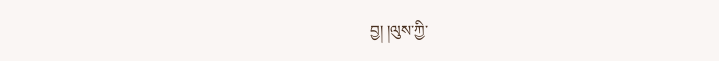བྱ། །ལུས་ཀྱི་